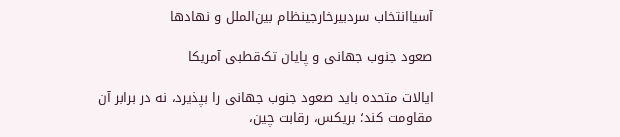آسیاانتخاب سردبیرخارجینظام بین‌الملل و نهادها

صعود جنوب جهانی و پایان تک‌قطبی آمریکا

ایالات متحده باید صعود جنوب جهانی را بپذیرد، نه در برابر آن مقاومت کند؛ بریکس، رقابت چین،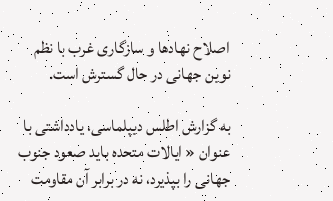اصلاح نهادها و سازگاری غرب با نظم نوین جهانی در حال گسترش است.

به گزارش اطلس دیپلماسی، یادداشتی با عنوان « ایالات متحده باید صعود جنوب جهانی را بپذیرد، نه در برابر آن مقاومت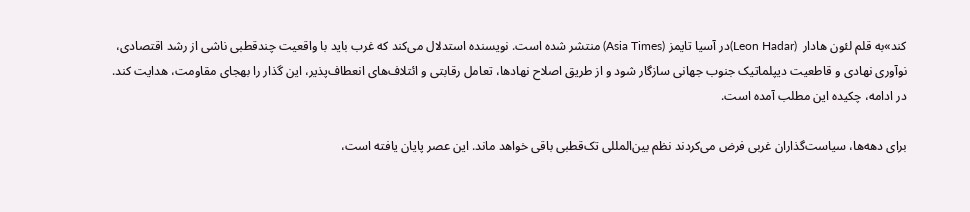کند»به قلم لئون هادار  (Leon Hadar)در آسیا تایمز (Asia Times) منتشر شده است. نویسنده استدلال می‌کند که غرب باید با واقعیت چندقطبی ناشی از رشد اقتصادی، نوآوری نهادی و قاطعیت دیپلماتیک جنوب جهانی سازگار شود و از طریق اصلاح نهادها، تعامل رقابتی و ائتلاف‌های انعطاف‌پذیر، این گذار را بهجای مقاومت، هدایت کند. در ادامه، چکیده این مطلب آمده است.

برای دهه‌ها، سیاست‌گذاران غربی فرض می‌کردند نظم بین‌المللی تک‌قطبی باقی خواهد ماند. این عصر پایان یافته است،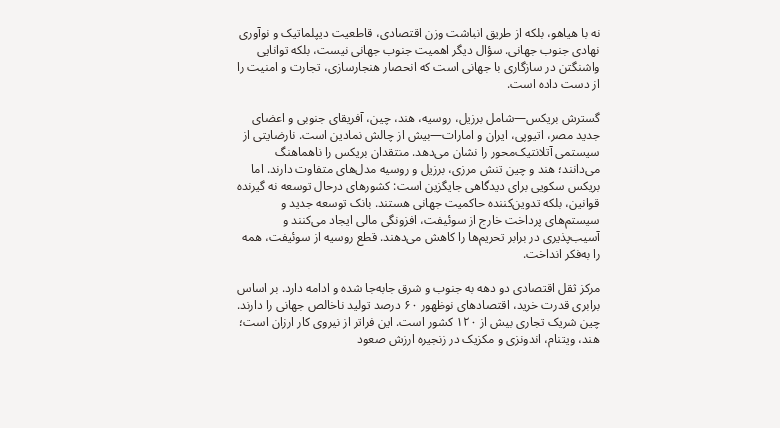نه با هیاهو، بلکه از طریق انباشت وزن اقتصادی، قاطعیت دیپلماتیک و نوآوری نهادی جنوب جهانی. سؤال دیگر اهمیت جنوب جهانی نیست، بلکه توانایی واشنگتن در سازگاری با جهانی است که انحصار هنجارسازی، تجارت و امنیت را از دست داده است.

گسترش بریکس—شامل برزیل، روسیه، هند، چین، آفریقای جنوبی و اعضای جدید مصر، اتیوپی، ایران و امارات—بیش از چالش نمادین است. نارضایتی از سیستمی آتلانتیک‌محور را نشان می‌دهد. منتقدان بریکس را ناهماهنگ می‌دانند؛ هند و چین تنش مرزی، برزیل و روسیه مدل‌های متفاوت دارند. اما بریکس سکویی برای دیدگاهی جایگزین است: کشورهای درحال توسعه نه گیرنده قوانین، بلکه تدوین‌کننده حاکمیت جهانی هستند. بانک توسعه جدید و سیستم‌های پرداخت خارج از سوئیفت، افزونگی مالی ایجاد می‌کنند و آسیب‌پذیری در برابر تحریم‌ها را کاهش می‌دهند. قطع روسیه از سوئیفت، همه را به‌فکر انداخت.

مرکز ثقل اقتصادی دو دهه به جنوب و شرق جابه‌جا شده و ادامه دارد. بر اساس برابری قدرت خرید، اقتصادهای نوظهور ۶۰ درصد تولید ناخالص جهانی را دارند. چین شریک تجاری بیش از ۱۲۰ کشور است. این فراتر از نیروی کار ارزان است؛ هند، ویتنام، اندونزی و مکزیک در زنجیره ارزش صعود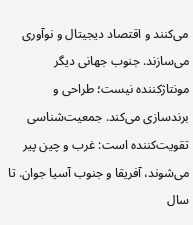می‌کنند و اقتصاد دیجیتال و نوآوری می‌سازند. جنوب جهانی دیگر مونتاژکننده نیست؛ طراحی و برندسازی می‌کند. جمعیت‌شناسی تقویت‌کننده است: غرب و چین پیر می‌شوند، آفریقا و جنوب آسیا جوان. تا سال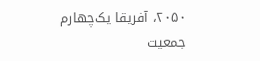۲۰۵۰، آفریقا یک‌چهارم جمعیت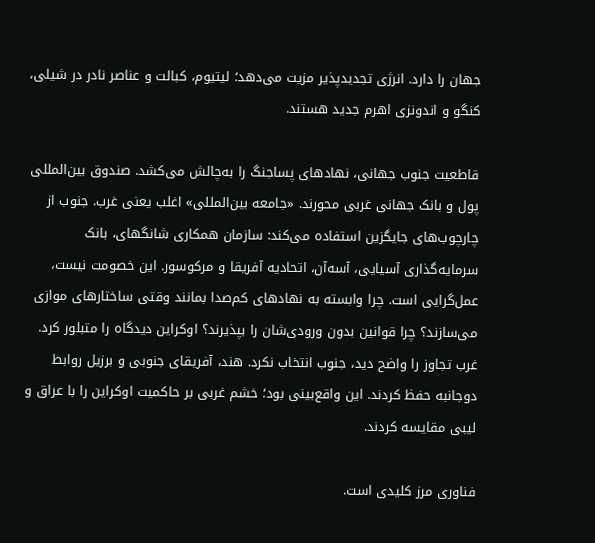جهان را دارد. انرژی تجدیدپذیر مزیت می‌دهد؛ لیتیوم، کبالت و عناصر نادر در شیلی، کنگو و اندونزی اهرم جدید هستند.

قاطعیت جنوب جهانی، نهادهای پساجنگ را به‌چالش می‌کشد. صندوق بین‌المللی پول و بانک جهانی غربی ‌محورند. «جامعه بین‌المللی» اغلب یعنی غرب. جنوب از چارچوب‌های جایگزین استفاده می‌کند: سازمان همکاری شانگهای، بانک سرمایه‌گذاری آسیایی، آسه‌آن، اتحادیه آفریقا و مرکوسور. این خصومت نیست، عمل‌گرایی است. چرا وابسته به نهادهای کم‌صدا بمانند وقتی ساختارهای موازی می‌سازند؟ چرا قوانین بدون ورودی‌شان را بپذیرند؟ اوکراین دیدگاه را متبلور کرد. غرب تجاوز را واضح دید، جنوب انتخاب نکرد. هند، آفریقای جنوبی و برزیل روابط دوجانبه حفظ کردند. این واقع‌بینی بود؛ خشم غربی بر حاکمیت اوکراین را با عراق و لیبی مقایسه کردند.

فناوری مرز کلیدی است.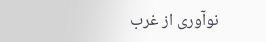نوآوری از غرب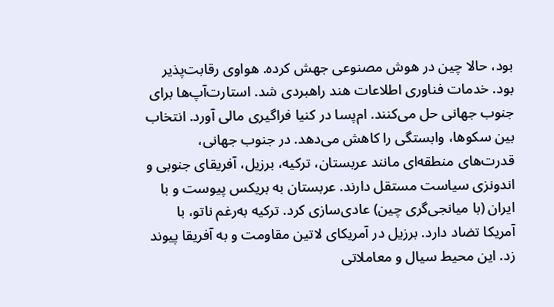بود، حالا چین در هوش مصنوعی جهش کرده. هواوی رقابت‌پذیر بود. خدمات فناوری اطلاعات هند راهبردی شد. استارت‌آپ‌ها برای جنوب جهانی حل می‌کنند. ام‌پسا در کنیا فراگیری مالی آورد. انتخاب بین سکوها، وابستگی را کاهش می‌دهد. در جنوب جهانی، قدرت‌های منطقه‌ای مانند عربستان، ترکیه، برزیل، آفریقای جنوبی و اندونزی سیاست مستقل دارند. عربستان به بریکس پیوست و با ایران (با میانجی‌گری چین) عادی‌سازی کرد. ترکیه به‌رغم ناتو، با آمریکا تضاد دارد. برزیل در آمریکای لاتین مقاومت و به آفریقا پیوند زد. این محیط سیال و معاملاتی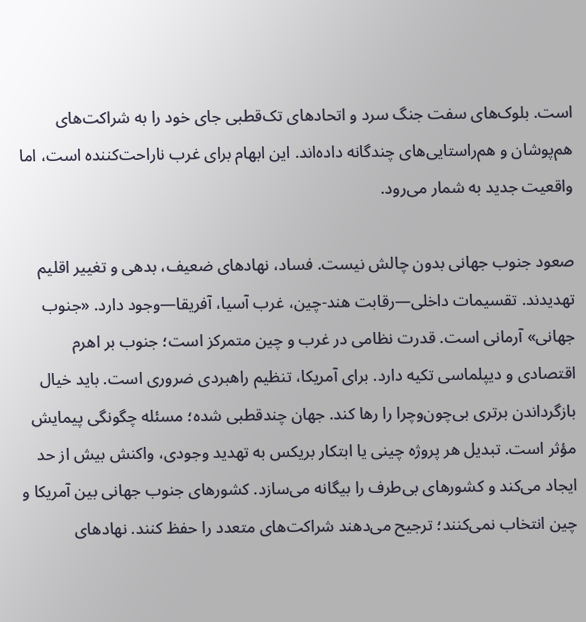است. بلوک‌های سفت جنگ سرد و اتحادهای تک‌قطبی جای خود را به شراکت‌های هم‌پوشان و هم‌راستایی‌های چندگانه داده‌اند. این ابهام برای غرب ناراحت‌کننده است، اما واقعیت جدید به شمار می‌رود.

صعود جنوب جهانی بدون چالش نیست. فساد، نهادهای ضعیف، بدهی و تغییر اقلیم تهدیدند. تقسیمات داخلی—رقابت هند-چین، غرب آسیا، آفریقا—وجود دارد. «جنوب جهانی» آرمانی است. قدرت نظامی در غرب و چین متمرکز است؛ جنوب بر اهرم اقتصادی و دیپلماسی تکیه دارد. برای آمریکا، تنظیم راهبردی ضروری است. باید خیال بازگرداندن برتری بی‌چون‌وچرا را رها کند. جهان چندقطبی شده؛ مسئله چگونگی پیمایش مؤثر است. تبدیل هر پروژه چینی یا ابتکار بریکس به تهدید وجودی، واکنش بیش از حد ایجاد می‌کند و کشورهای بی‌طرف را بیگانه می‌سازد. کشورهای جنوب جهانی بین آمریکا و چین انتخاب نمی‌کنند؛ ترجیح می‌دهند شراکت‌های متعدد را حفظ کنند. نهادهای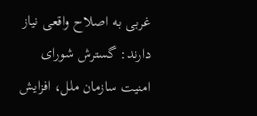غربی به اصلاح واقعی نیاز دارند: گسترش شورای امنیت سازمان ملل، افزایش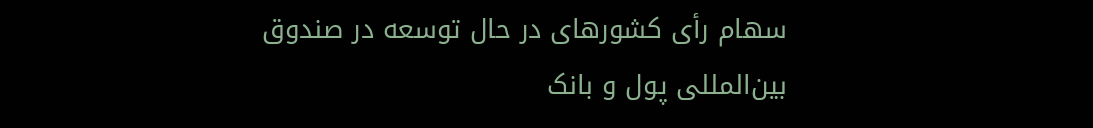سهام رأی کشورهای در حال توسعه در صندوق بین‌المللی پول و بانک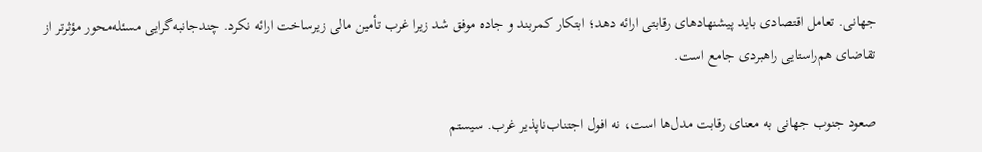جهانی. تعامل اقتصادی باید پیشنهادهای رقابتی ارائه دهد؛ ابتکار کمربند و جاده موفق شد زیرا غرب تأمین مالی زیرساخت ارائه نکرد. چندجانبه‌گرایی مسئله‌محور مؤثرتر از تقاضای هم‌راستایی راهبردی جامع است.

صعود جنوب جهانی به معنای رقابت مدل‌ها است، نه افول اجتناب‌ناپذیر غرب. سیستم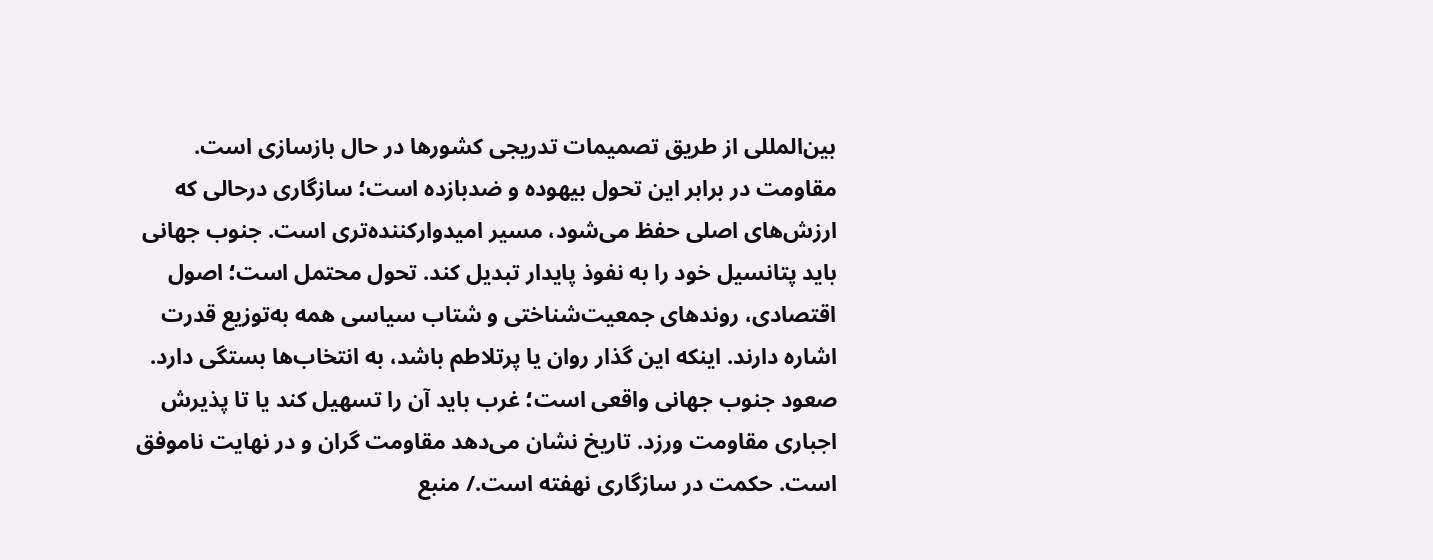بین‌المللی از طریق تصمیمات تدریجی کشورها در حال بازسازی است. مقاومت در برابر این تحول بیهوده و ضدبازده است؛ سازگاری درحالی که ارزش‌های اصلی حفظ می‌شود، مسیر امیدوارکننده‌تری است. جنوب جهانی باید پتانسیل خود را به نفوذ پایدار تبدیل کند. تحول محتمل است؛ اصول اقتصادی، روندهای جمعیت‌شناختی و شتاب سیاسی همه به‌توزیع قدرت اشاره دارند. اینکه این گذار روان یا پرتلاطم باشد، به انتخاب‌ها بستگی دارد. صعود جنوب جهانی واقعی است؛ غرب باید آن را تسهیل کند یا تا پذیرش اجباری مقاومت ورزد. تاریخ نشان می‌دهد مقاومت گران و در نهایت ناموفق است. حکمت در سازگاری نهفته است./ منبع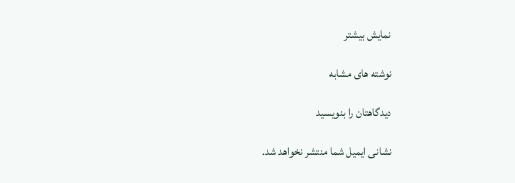نمایش بیشتر

نوشته های مشابه

دیدگاهتان را بنویسید

نشانی ایمیل شما منتشر نخواهد شد.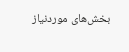بخش‌های موردنیاز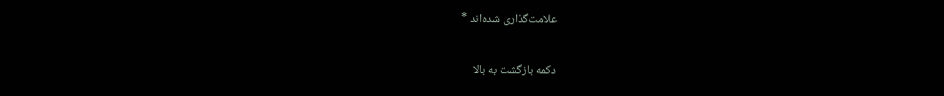علامت‌گذاری شده‌اند *

دکمه بازگشت به بالا